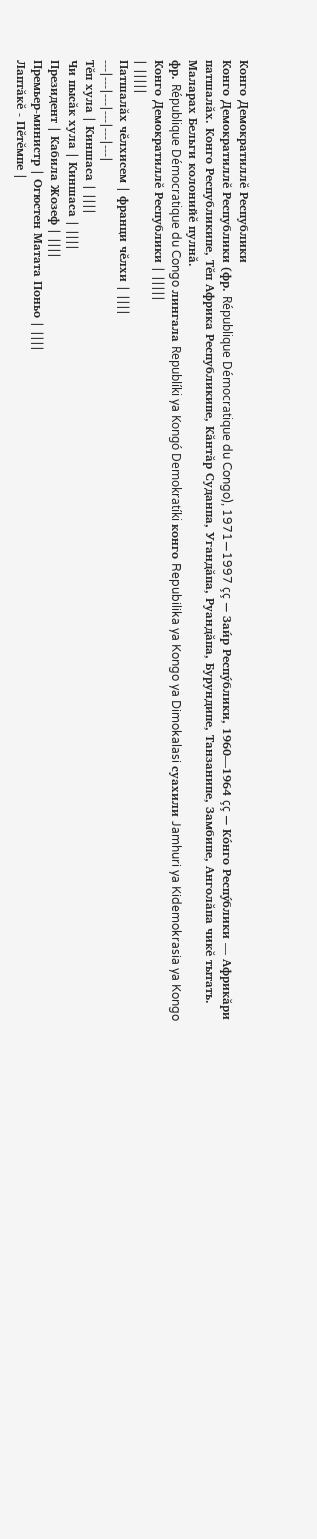Конго Демократиллĕ Республики
Конго Демократиллĕ Республики (фр. République Démocratique du Congo), 1971—1997 çç — Заи́р Респу́блики, 1960—1964 çç — Ко́нго Респу́блики — Африкăри патшалăх. Конго Республикипе, Тĕп Африка Республикипе, Кăнтăр Суданпа, Угандăпа, Руандăпа, Бурундипе, Танзанипе, Замбипе, Анголăпа чикĕ тытать. Маларах Бельги колонийĕ пулнă.
фр. République Démocratique du Congo лингала Republíki ya Kongó Demokratíki конго Repubilika ya Kongo ya Dimokalasi суахили Jamhuri ya Kidemokrasia ya Kongo Конго Демократиллĕ Республики | |||||
| |||||
Патшалăх чĕлхисем | франци чĕлхи | ||||
---|---|---|---|---|---|
Тĕп хула | Киншаса | ||||
Чи пысăк хула | Киншаса | ||||
Президент | Кабила Жозеф | ||||
Премьер-министр | Огюстен Матата Поньо | ||||
Лаптăкĕ - Пĕтĕмпе |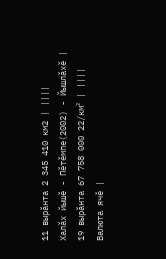11 вырăнта 2 345 410 км2 | ||||
Халăх йышĕ - Пĕтĕмпе(2002) - Йышлăхĕ |
19 вырăнта 67 758 000 22/км² | ||||
Валюта ячĕ |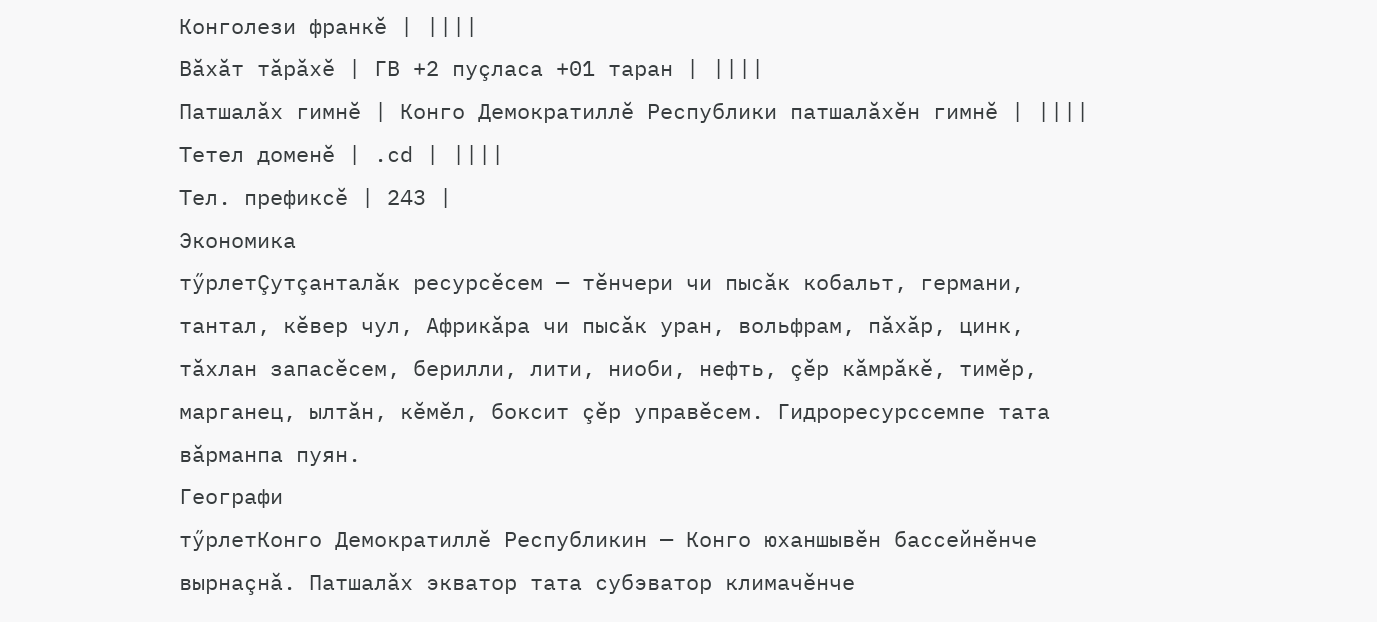Конголези франкĕ | ||||
Вăхăт тăрăхĕ | ГВ +2 пуçласа +01 таран | ||||
Патшалăх гимнĕ | Конго Демократиллĕ Республики патшалăхĕн гимнĕ | ||||
Тетел доменĕ | .cd | ||||
Тел. префиксĕ | 243 |
Экономика
тӳрлетÇутçанталăк ресурсĕсем — тĕнчери чи пысăк кобальт, германи, тантал, кĕвер чул, Африкăра чи пысăк уран, вольфрам, пăхăр, цинк, тăхлан запасĕсем, берилли, лити, ниоби, нефть, çĕр кăмрăкĕ, тимĕр, марганец, ылтăн, кĕмĕл, боксит çĕр управĕсем. Гидроресурссемпе тата вăрманпа пуян.
Географи
тӳрлетКонго Демократиллĕ Республикин — Конго юханшывĕн бассейнĕнче вырнаçнă. Патшалăх экватор тата субэватор климачĕнче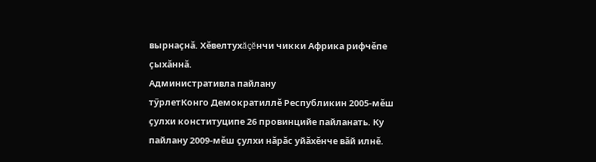вырнаçнă. Хĕвелтухăçĕнчи чикки Африка рифчĕпе çыхăннă.
Административла пайлану
тӳрлетКонго Демократиллĕ Республикин 2005-мĕш çулхи конституципе 26 провинцийе пайланать. Ку пайлану 2009-мĕш çулхи нăрăс уйăхĕнче вăй илнĕ.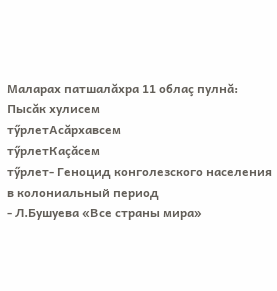Маларах патшалăхра 11 облаç пулнă:
Пысăк хулисем
тӳрлетАсăрхавсем
тӳрлетКаçăсем
тӳрлет- Геноцид конголезского населения в колониальный период
- Л.Бушуева «Все страны мира»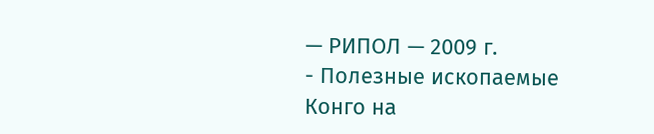— РИПОЛ — 2009 г.
- Полезные ископаемые Конго на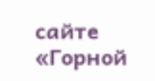сайте «Горной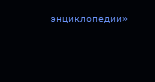энциклопедии»